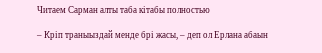Читаем Сарман алты таба кітабы полностью

– Кріп траныыздай менде брі жасы, – деп ол Ерлана абаын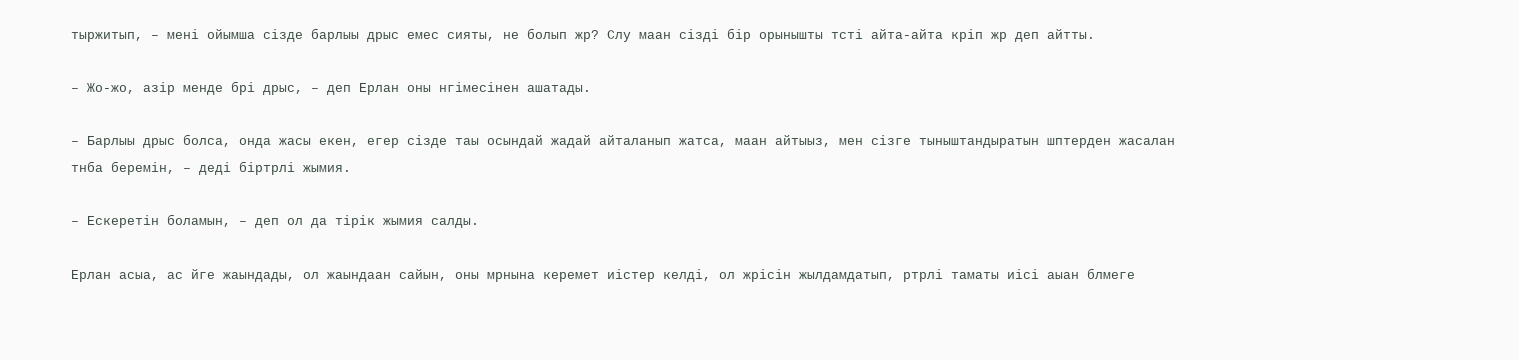тыржитып, – мені ойымша сізде барлыы дрыс емес сияты, не болып жр? Слу маан сізді бір орынышты тсті айта-айта кріп жр деп айтты.

– Жо-жо, азір менде брі дрыс, – деп Ерлан оны нгімесінен ашатады.

– Барлыы дрыс болса, онда жасы екен, егер сізде таы осындай жадай айталанып жатса, маан айтыыз, мен сізге тыныштандыратын шптерден жасалан тнба беремін, – деді біртрлі жымия.

– Ескеретін боламын, – деп ол да тірік жымия салды.

Ерлан асыа, ас йге жаындады, ол жаындаан сайын, оны мрнына керемет иістер келді, ол жрісін жылдамдатып, ртрлі таматы иісі аыан блмеге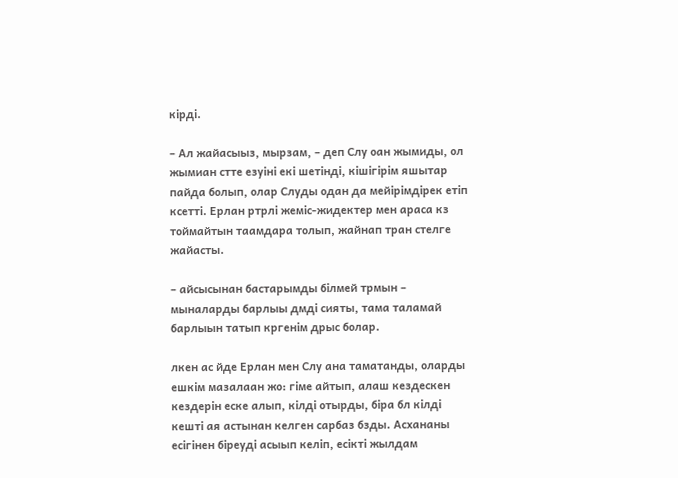кірді.

– Ал жайасыыз, мырзам, – деп Слу оан жымиды, ол жымиан стте езуіні екі шетінді, кішігірім яшытар пайда болып, олар Слуды одан да мейірімдірек етіп ксетті. Ерлан ртрлі жеміс-жидектер мен араса кз тоймайтын таамдара толып, жайнап тран стелге жайасты.

– айсысынан бастарымды білмей трмын – мыналарды барлыы дмді сияты, тама таламай барлыын татып кргенім дрыс болар.

лкен ас йде Ерлан мен Слу ана таматанды, оларды ешкім мазалаан жо: гіме айтып, алаш кездескен кездерін еске алып, кілді отырды, біра бл кілді кешті ая астынан келген сарбаз бзды. Асхананы есігінен біреуді асыып келіп, есікті жылдам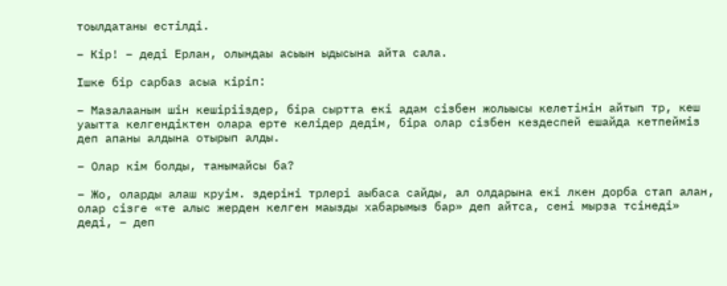тоылдатаны естілді.

– Кір! – деді Ерлан, олындаы асыын ыдысына айта сала.

Ішке бір сарбаз асыа кіріп:

– Мазалааным шін кешірііздер, біра сыртта екі адам сізбен жолыысы келетінін айтып тр, кеш уаытта келгендіктен олара ерте келідер дедім, біра олар сізбен кездеспей ешайда кетпейміз деп апаны алдына отырып алды.

– Олар кім болды, танымайсы ба?

– Жо, оларды алаш круім. здеріні трлері аыбаса сайды, ал олдарына екі лкен дорба стап алан, олар сізге «те алыс жерден келген маызды хабарымыз бар» деп айтса, сені мырза тсінеді» деді, – деп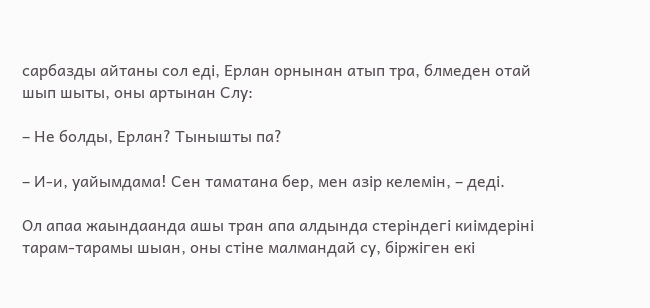сарбазды айтаны сол еді, Ерлан орнынан атып тра, блмеден отай шып шыты, оны артынан Слу:

– Не болды, Ерлан? Тынышты па?

– И-и, уайымдама! Сен таматана бер, мен азір келемін, – деді.

Ол апаа жаындаанда ашы тран апа алдында стеріндегі киімдеріні тарам-тарамы шыан, оны стіне малмандай су, біржіген екі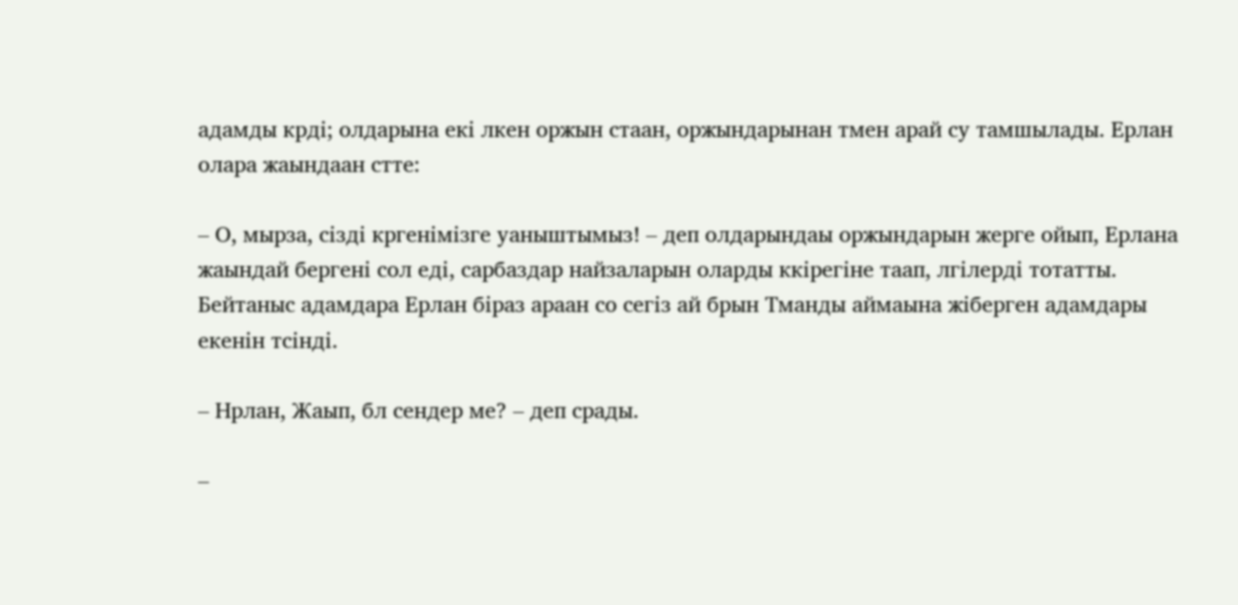адамды крді; олдарына екі лкен оржын стаан, оржындарынан тмен арай су тамшылады. Ерлан олара жаындаан стте:

– О, мырза, сізді кргенімізге уаныштымыз! – деп олдарындаы оржындарын жерге ойып, Ерлана жаындай бергені сол еді, сарбаздар найзаларын оларды ккірегіне таап, лгілерді тотатты. Бейтаныс адамдара Ерлан біраз араан со сегіз ай брын Тманды аймаына жіберген адамдары екенін тсінді.

– Нрлан, Жаып, бл сендер ме? – деп срады.

–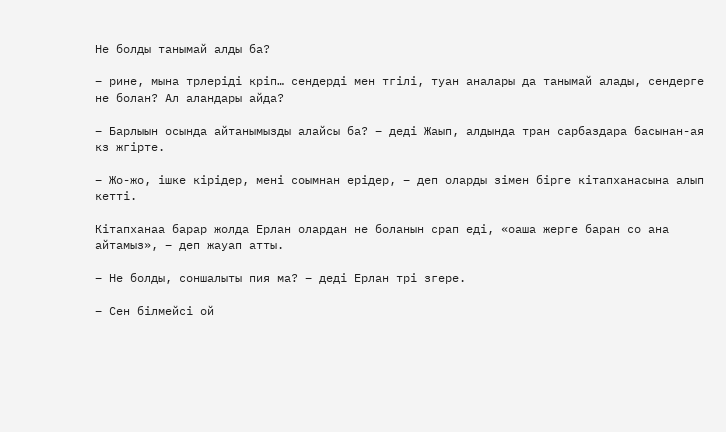Не болды танымай алды ба?

– рине, мына трлеріді кріп… сендерді мен тгілі, туан аналары да танымай алады, сендерге не болан? Ал аландары айда?

– Барлыын осында айтанымызды алайсы ба? – деді Жаып, алдында тран сарбаздара басынан-ая кз жгірте.

– Жо-жо, ішке кірідер, мені соымнан ерідер, – деп оларды зімен бірге кітапханасына алып кетті.

Кітапханаа барар жолда Ерлан олардан не боланын срап еді, «оаша жерге баран со ана айтамыз», – деп жауап атты.

– Не болды, соншалыты пия ма? – деді Ерлан трі згере.

– Сен білмейсі ой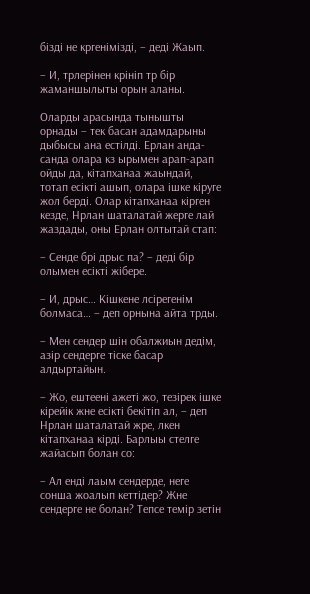бізді не кргенімізді, – деді Жаып.

– И, трлерінен крініп тр бір жаманшылыты орын аланы.

Оларды арасында тынышты орнады – тек басан адамдарыны дыбысы ана естілді. Ерлан анда-санда олара кз ырымен арап-арап ойды да, кітапханаа жаындай, тотап есікті ашып, олара ішке кіруге жол берді. Олар кітапханаа кірген кезде, Нрлан шаталатай жерге лай жаздады, оны Ерлан олтытай стап:

– Сенде брі дрыс па? – деді бір олымен есікті жібере.

– И, дрыс… Кішкене лсірегенім болмаса… – деп орнына айта трды.

– Мен сендер шін обалжиын дедім, азір сендерге тіске басар алдыртайын.

– Жо, ештеені ажеті жо, тезірек ішке кірейік жне есікті бекітіп ал, – деп Нрлан шаталатай жре, лкен кітапханаа кірді. Барлыы стелге жайасып болан со:

– Ал енді лаым сендерде, неге сонша жоалып кеттідер? Жне сендерге не болан? Тепсе темір зетін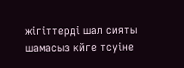жігіттерді шал сияты шамасыз кйге тсуіне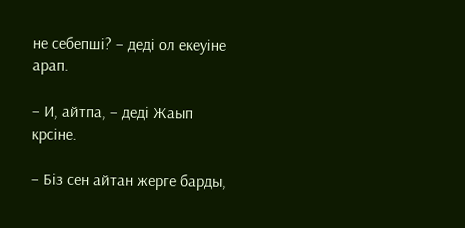не себепші? – деді ол екеуіне арап.

– И, айтпа, – деді Жаып крсіне.

– Біз сен айтан жерге барды,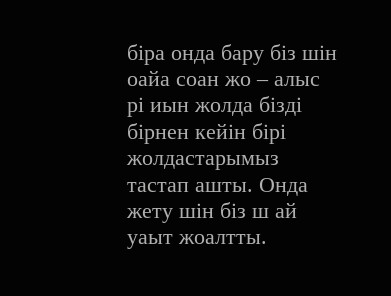біра онда бару біз шін оайа соан жо – алыс рі иын жолда бізді бірнен кейін бірі жолдастарымыз тастап ашты. Онда жету шін біз ш ай уаыт жоалтты.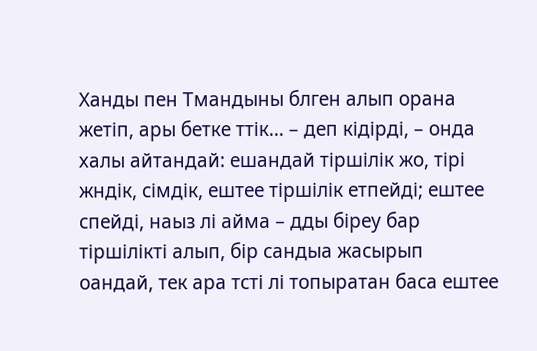Ханды пен Тмандыны блген алып орана жетіп, ары бетке ттік… – деп кідірді, – онда халы айтандай: ешандай тіршілік жо, тірі жндік, сімдік, ештее тіршілік етпейді; ештее спейді, наыз лі айма – дды біреу бар тіршілікті алып, бір сандыа жасырып оандай, тек ара тсті лі топыратан баса ештее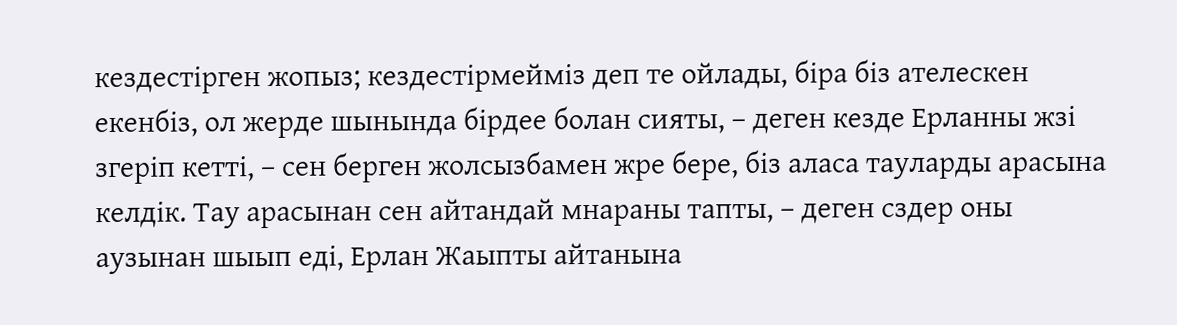кездестірген жопыз; кездестірмейміз деп те ойлады, біра біз ателескен екенбіз, ол жерде шынында бірдее болан сияты, – деген кезде Ерланны жзі згеріп кетті, – сен берген жолсызбамен жре бере, біз аласа тауларды арасына келдік. Тау арасынан сен айтандай мнараны тапты, – деген сздер оны аузынан шыып еді, Ерлан Жаыпты айтанына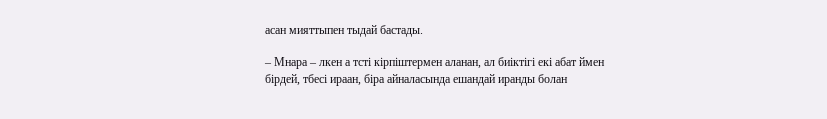асан мияттыпен тыдай бастады.

– Мнара – лкен а тсті кірпіштермен аланан, ал биіктігі екі абат ймен бірдей, тбесі ираан, біра айналасында ешандай иранды болан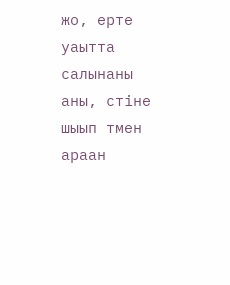жо, ерте уаытта салынаны аны, стіне шыып тмен араан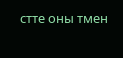стте оны тмен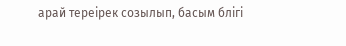арай тереірек созылып, басым блігі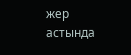жер астында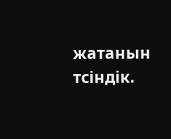жатанын тсіндік.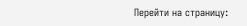Перейти на страницу: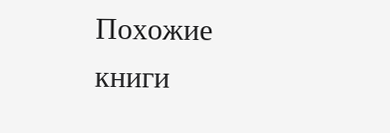Похожие книги